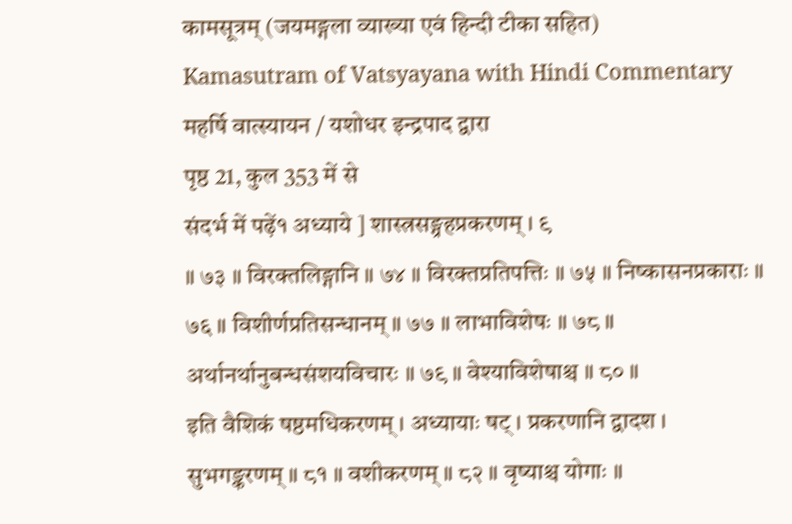कामसूत्रम् (जयमङ्गला व्याख्या एवं हिन्दी टीका सहित)
Kamasutram of Vatsyayana with Hindi Commentary
महर्षि वात्स्यायन / यशोधर इन्द्रपाद द्वारा
पृष्ठ 21, कुल 353 में से
संदर्भ में पढ़ें१ अध्याये ] शास्त्रसङ्ग्रहप्रकरणम् । ९
॥ ७३ ॥ विरक्तलिङ्गानि ॥ ७४ ॥ विरक्तप्रतिपत्तिः ॥ ७५ ॥ निष्कासनप्रकाराः ॥ ७६ ॥ विशीर्णप्रतिसन्धानम् ॥ ७७ ॥ लाभाविशेषः ॥ ७८ ॥ अर्थानर्थानुबन्धसंशयविचारः ॥ ७९ ॥ वेश्याविशेषाश्च ॥ ८० ॥
इति वैशिकं षष्ठमधिकरणम् । अध्यायाः षट् । प्रकरणानि द्वादश ।
सुभगङ्करणम् ॥ ८१ ॥ वशीकरणम् ॥ ८२ ॥ वृष्याश्च योगाः ॥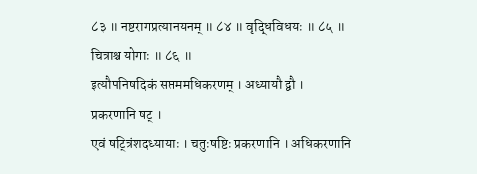८३ ॥ नष्टरागप्रत्यानयनम् ॥ ८४ ॥ वृद्धिविधयः ॥ ८५ ॥ चित्राश्च योगाः ॥ ८६ ॥
इत्यौपनिषदिकं सप्तममधिकरणम् । अध्यायौ द्वौ । प्रकरणानि षट् ।
एवं षट्त्रिंशदध्यायाः । चतुःषष्टिः प्रकरणानि । अधिकरणानि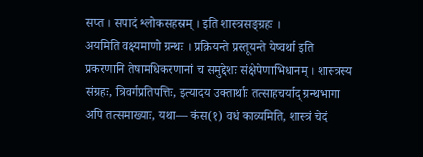सप्त । सपादं श्लोकसहस्रम् । इति शास्त्रसङ्ग्रहः ।
अयमिति वक्ष्यमाणो ग्रन्थः । प्रक्रियन्ते प्रस्तूयन्ते येष्वर्था इति प्रकरणानि तेषामधिकरणानां च समुद्देशः संक्षेपेणाभिधानम् । शास्त्रस्य संग्रहः, त्रिवर्गप्रतिपत्तिः, इत्यादय उक्तार्थाः तत्साहचर्याद् ग्रन्थभागा अपि तत्समाख्याः, यथा— कंस(१) वधं काव्यमिति, शास्त्रं चेदं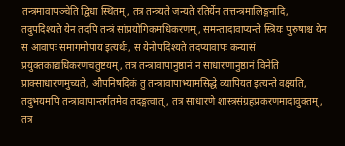तन्त्रमावापञ्चेति द्विधा स्थितम्, तत्र तन्त्र्यते जन्यते रतिर्येन तत्तन्त्रमालिङ्गनादि, तदुपदिश्यते येन तदपि तन्त्रं सांप्रयोगिकमधिकरणम्, समन्तादावाप्यन्ते स्त्रियः पुरुषाश्च येन स आवापः समागमोपाय इत्यर्थः, स येनोपदिश्यते तदप्यावापः कन्यासं प्रयुक्तकाद्यधिकरणचतुष्टयम्, तत्र तन्त्रावापानुष्ठानं न साधारणानुष्ठानं विनेति प्राक्साधारणमुच्यते, औपनिषदिकं तु तन्त्रावापाभ्यामसिद्धे व्यापियत इत्यन्ते वक्ष्यति, तदुभयमपि तन्त्रावापान्तर्गतमेव तदङ्गत्वात्, तत्र साधारणे शास्त्रसंग्रहप्रकरणमादावुक्तम्, तत्र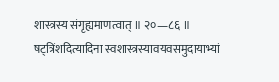शास्त्रस्य संगृह्यमाणत्वात् ॥ २०—८६ ॥
षट्त्रिंशदित्यादिना स्वशास्त्रस्यावयवसमुदायाभ्यां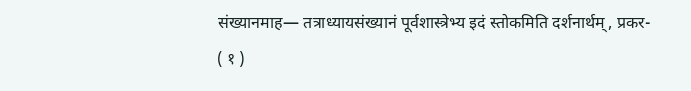संख्यानमाह— तत्राध्यायसंख्यानं पूर्वशास्त्रेभ्य इदं स्तोकमिति दर्शनार्थम्, प्रकर-
( १ )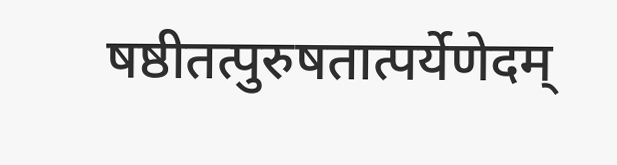षष्ठीतत्पुरुषतात्पर्येणेदम्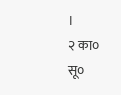।
२ का० सू०